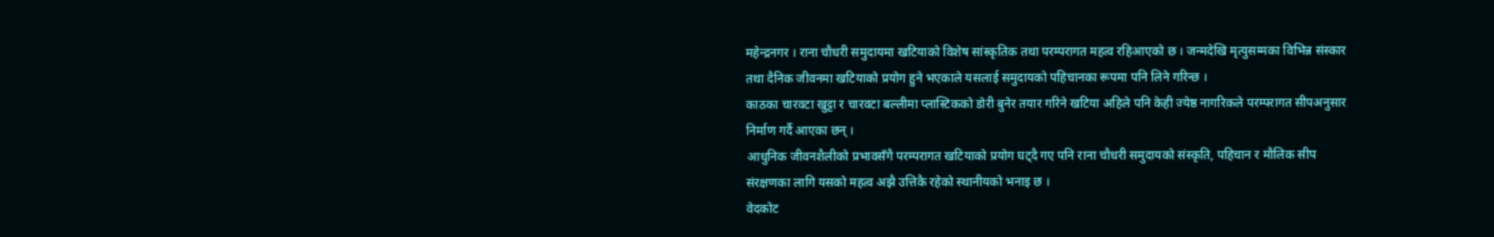महेन्द्रनगर । राना चौधरी समुदायमा खटियाको विशेष सांस्कृतिक तथा परम्परागत महत्व रहिआएको छ । जन्मदेखि मृत्युसम्मका विभिन्न संस्कार तथा दैनिक जीवनमा खटियाको प्रयोग हुने भएकाले यसलाई समुदायको पहिचानका रूपमा पनि लिने गरिन्छ ।
काठका चारवटा खुट्टा र चारवटा बल्लीमा प्लास्टिकको डोरी बुनेर तयार गरिने खटिया अहिले पनि केही ज्येष्ठ नागरिकले परम्परागत सीपअनुसार निर्माण गर्दै आएका छन् ।
आधुनिक जीवनशैलीको प्रभावसँगै परम्परागत खटियाको प्रयोग घट्दै गए पनि राना चौधरी समुदायको संस्कृति, पहिचान र मौलिक सीप संरक्षणका लागि यसको महत्व अझै उत्तिकै रहेको स्थानीयको भनाइ छ ।
वेदकोट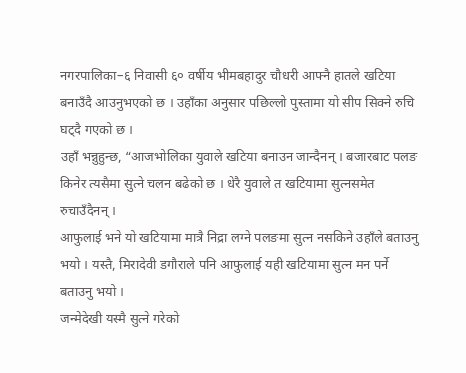नगरपालिका–६ निवासी ६० वर्षीय भीमबहादुर चौधरी आफ्नै हातले खटिया बनाउँदै आउनुभएको छ । उहाँका अनुसार पछिल्लो पुस्तामा यो सीप सिक्ने रुचि घट्दै गएको छ ।
उहाँ भन्नुहुन्छ, “आजभोलिका युवाले खटिया बनाउन जान्दैनन् । बजारबाट पलङ किनेर त्यसैमा सुत्ने चलन बढेको छ । धेरै युवाले त खटियामा सुत्नसमेत रुचाउँदैनन् ।
आफुलाई भने यो खटियामा मात्रै निद्रा लग्ने पलङमा सुत्न नसकिने उहाँले बताउनु भयो । यस्तै, मिरादेवी डगौराले पनि आफुलाई यही खटियामा सुत्न मन पर्ने बताउनु भयो ।
जन्मेदेखी यस्मै सुत्ने गरेको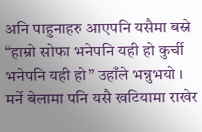अनि पाहुनाहरु आएपनि यसैमा बस्ने “हाम्रो सोफा भनेपनि यही हो कुर्ची भनेपनि यही हो” उहाँले भन्नुभयो ।
मर्ने बेलामा पनि यसै खटियामा राखेर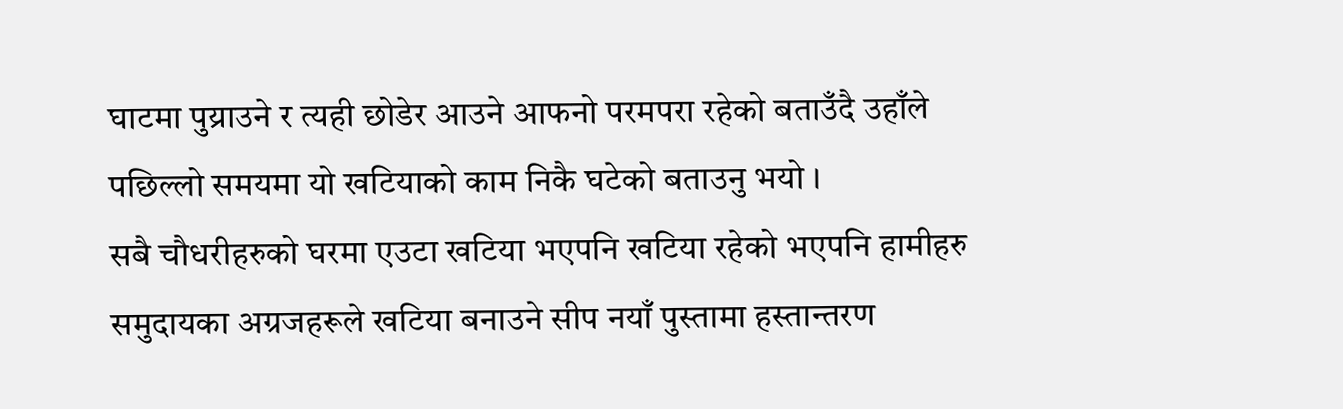घाटमा पुय्राउने र त्यही छोडेर आउने आफनो परमपरा रहेको बताउँदै उहाँले पछिल्लो समयमा यो खटियाको काम निकै घटेको बताउनु भयो ।
सबै चौधरीहरुको घरमा एउटा खटिया भएपनि खटिया रहेको भएपनि हामीहरु समुदायका अग्रजहरूले खटिया बनाउने सीप नयाँ पुस्तामा हस्तान्तरण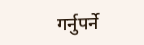गर्नुपर्ने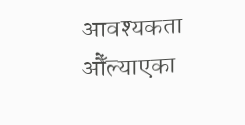आवश्यकता औँल्याएका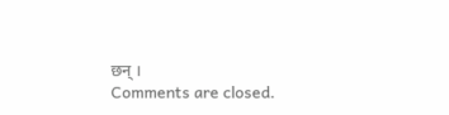छन् ।
Comments are closed.